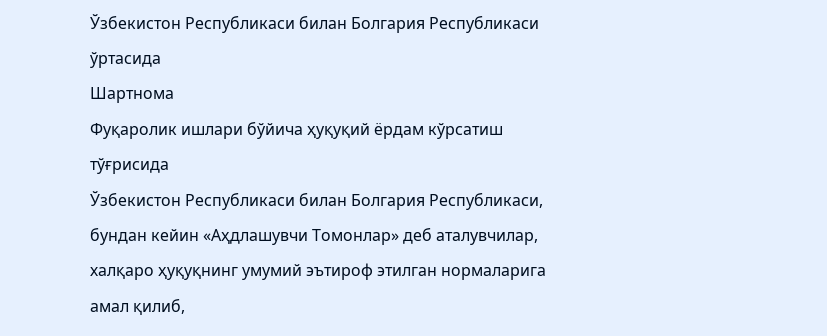Ўзбекистон Республикаси билан Болгария Республикаси ўртасида
Шартнома
Фуқаролик ишлари бўйича ҳуқуқий ёрдам кўрсатиш тўғрисида
Ўзбекистон Республикаси билан Болгария Республикаси, бундан кейин «Аҳдлашувчи Томонлар» деб аталувчилар,
халқаро ҳуқуқнинг умумий эътироф этилган нормаларига амал қилиб,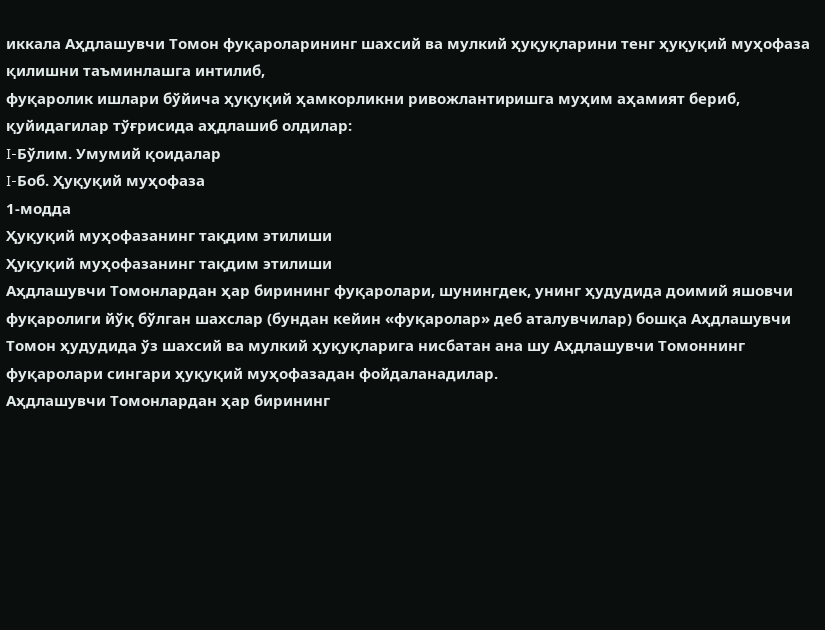иккала Аҳдлашувчи Томон фуқароларининг шахсий ва мулкий ҳуқуқларини тенг ҳуқуқий муҳофаза қилишни таъминлашга интилиб,
фуқаролик ишлари бўйича ҳуқуқий ҳамкорликни ривожлантиpишга муҳим аҳамият бериб,
қуйидагилар тўғрисида аҳдлашиб олдилар:
I-Бўлим. Умумий қоидалар
I-Боб. Ҳуқуқий муҳофаза
1-модда
Ҳуқуқий муҳофазанинг тақдим этилиши
Ҳуқуқий муҳофазанинг тақдим этилиши
Аҳдлашувчи Томонлардан ҳар бирининг фуқаролари, шунингдек, унинг ҳудудида доимий яшовчи фуқаролиги йўқ бўлган шахслар (бундан кейин «фуқаролар» деб аталувчилар) бошқа Аҳдлашувчи Томон ҳудудида ўз шахсий ва мулкий ҳуқуқларига нисбатан ана шу Аҳдлашувчи Томоннинг фуқаролари сингари ҳуқуқий муҳофазадан фойдаланадилар.
Аҳдлашувчи Томонлардан ҳар бирининг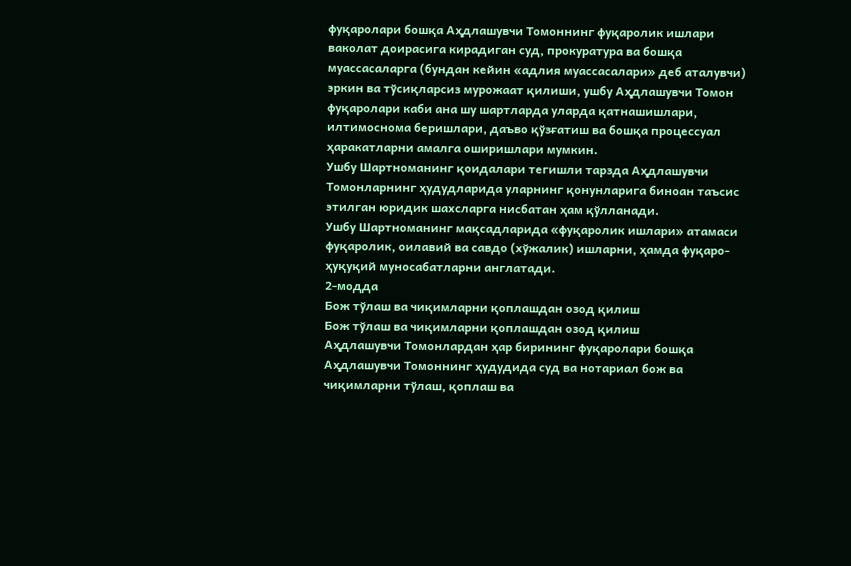фуқаролари бошқа Аҳдлашувчи Томоннинг фуқаролик ишлари ваколат доирасига кирадиган суд, прокуратура ва бошқа муассасаларга (бундан кейин «адлия муассасалари» деб аталувчи) эркин ва тўсиқларсиз мурожаат қилиши, ушбу Аҳдлашувчи Томон фуқаролари каби ана шу шартларда уларда қатнашишлари, илтимоснома беришлари, даъво қўзғатиш ва бошқа процессуал ҳаракатларни амалга оширишлари мумкин.
Ушбу Шартноманинг қоидалари тегишли тарзда Аҳдлашувчи Томонларнинг ҳудудларида уларнинг қонунларига биноан таъсис этилган юридик шахсларга нисбатан ҳам қўлланади.
Ушбу Шартноманинг мақсадларида «фуқаролик ишлари» атамаси фуқаролик, оилавий ва савдо (хўжалик) ишларни, ҳамда фуқаро-ҳуқуқий муносабатларни англатади.
2-модда
Бож тўлаш ва чиқимларни қоплашдан озод қилиш
Бож тўлаш ва чиқимларни қоплашдан озод қилиш
Аҳдлашувчи Томонлардан ҳар бирининг фуқаролари бошқа Аҳдлашувчи Томоннинг ҳудудида суд ва нотариал бож ва чиқимларни тўлаш, қоплаш ва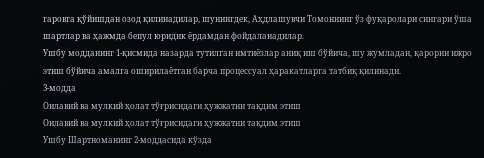гаровга қўйишдан озод қилинадилар, шунингдек, Аҳдлашувчи Томоннинг ўз фуқаролари сингари ўша шартлар ва ҳажмда бепул юридик ёрдамдан фойдаланадилар.
Ушбу модданинг 1-қисмида назарда тутилган имтиёзлар аниқ иш бўйича, шу жумладан, қарорни ижро этиш бўйича амалга оширилаётган барча процессуал ҳаракатларга татбиқ қилинади.
3-модда
Оилавий ва мулкий ҳолат тўғрисидаги ҳужжатни тақдим этиш
Оилавий ва мулкий ҳолат тўғрисидаги ҳужжатни тақдим этиш
Ушбу Шартноманинг 2-моддасида кўзда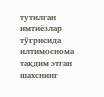тутилган имтиёзлар тўғрисида илтимоснома тақдим этган шахснинг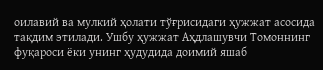оилавий ва мулкий ҳолати тўғрисидаги ҳужжат асосида тақдим этилади. Ушбу ҳужжат Аҳдлашувчи Томоннинг фуқароси ёки унинг ҳудудида доимий яшаб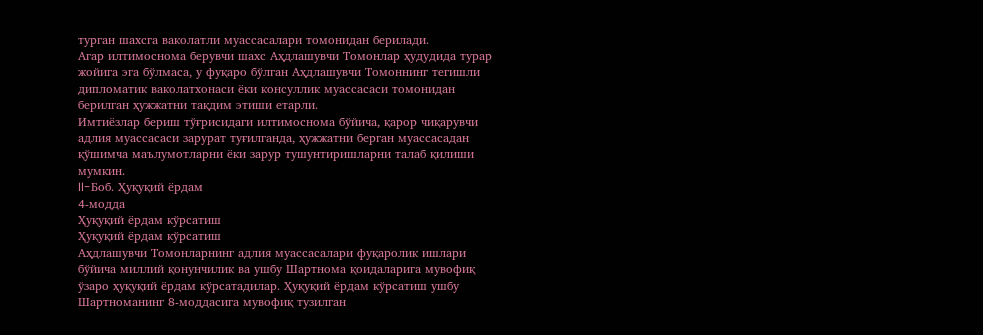турган шахсга ваколатли муассасалари томонидан берилади.
Агар илтимоснома берувчи шахс Аҳдлашувчи Томонлар ҳудудида турар жойига эга бўлмаса, у фуқаро бўлган Аҳдлашувчи Томоннинг тегишли дипломатик ваколатхонаси ёки консуллик муассасаси томонидан берилган ҳужжатни тақдим этиши етарли.
Имтиёзлар бериш тўғрисидаги илтимоснома бўйича, қарор чиқарувчи адлия муассасаси зарурат туғилганда, ҳужжатни берган муассасадан қўшимча маълумотларни ёки зарур тушунтиришларни талаб қилиши мумкин.
II-Боб. Ҳуқуқий ёрдам
4-модда
Ҳуқуқий ёрдам кўрсатиш
Ҳуқуқий ёрдам кўрсатиш
Аҳдлашувчи Томонларнинг адлия муассасалари фуқаролик ишлари бўйича миллий қонунчилик ва ушбу Шартнома қоидаларига мувофиқ ўзаро ҳуқуқий ёрдам кўрсатадилар. Ҳуқуқий ёрдам кўрсатиш ушбу Шартноманинг 8-моддасига мувофиқ тузилган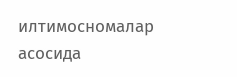илтимосномалар асосида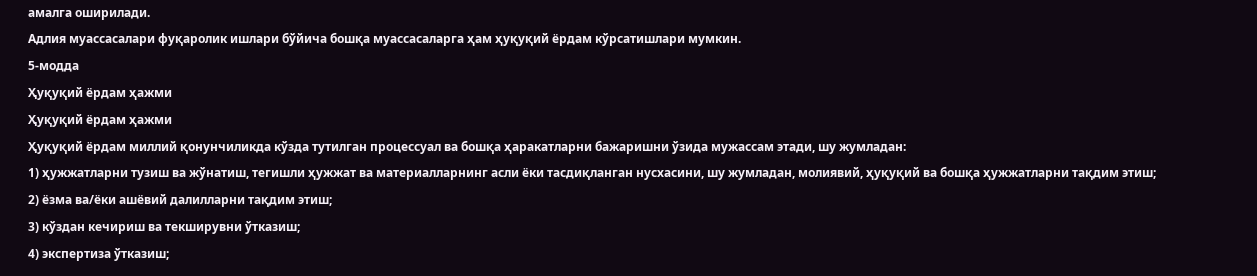амалга оширилади.
Адлия муассасалари фуқаролик ишлари бўйича бошқа муассасаларга ҳам ҳуқуқий ёрдам кўрсатишлари мумкин.
5-модда
Ҳуқуқий ёрдам ҳажми
Ҳуқуқий ёрдам ҳажми
Ҳуқуқий ёрдам миллий қонунчиликда кўзда тутилган процессуал ва бошқа ҳаракатларни бажаришни ўзида мужассам этади, шу жумладан:
1) ҳужжатларни тузиш ва жўнатиш, тегишли ҳужжат ва материалларнинг асли ёки тасдиқланган нусхасини, шу жумладан, молиявий, ҳуқуқий ва бошқа ҳужжатларни тақдим этиш;
2) ёзма ва/ёки ашёвий далилларни тақдим этиш;
3) кўздан кечириш ва текширувни ўтказиш;
4) экспертиза ўтказиш;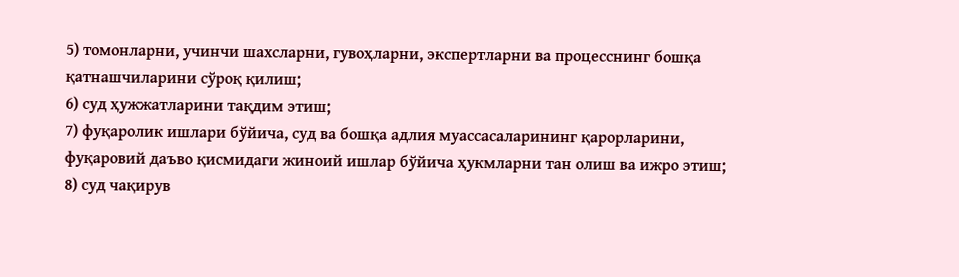5) томонларни, учинчи шахсларни, гувоҳларни, экспертларни ва процесснинг бошқа қатнашчиларини сўроқ қилиш;
6) суд ҳужжатларини тақдим этиш;
7) фуқаролик ишлари бўйича, суд ва бошқа адлия муассасаларининг қарорларини, фуқаровий даъво қисмидаги жиноий ишлар бўйича ҳукмларни тан олиш ва ижро этиш;
8) суд чақирув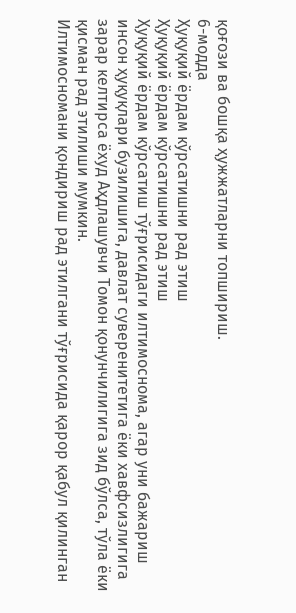қоғози ва бошқа ҳужжатларни топшириш.
6-модда
Ҳуқуқий ёрдам кўрсатишни рад этиш
Ҳуқуқий ёрдам кўрсатишни рад этиш
Ҳуқуқий ёрдам кўрсатиш тўғрисидаги илтимоснома, агар уни бажариш инсон ҳуқуқлари бузилишига, давлат суверенитетига ёки хавфсизлигига зарар келтирса ёхуд Аҳдлашувчи Томон қонунчилигига зид бўлса, тўла ёки қисман рад этилиши мумкин.
Илтимосномани қондириш рад этилгани тўғрисида қарор қабул қилинган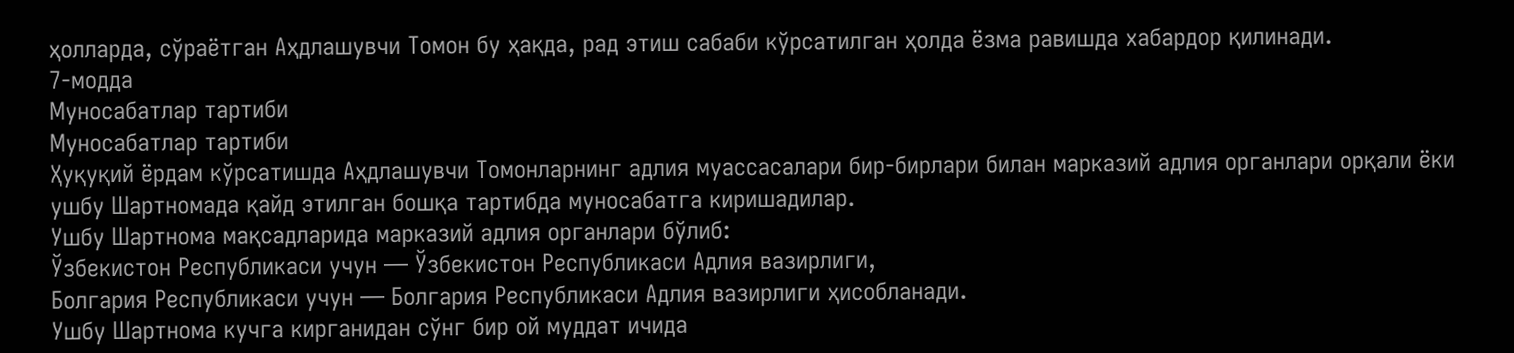ҳолларда, сўраётган Аҳдлашувчи Томон бу ҳақда, рад этиш сабаби кўрсатилган ҳолда ёзма равишда хабардор қилинади.
7-модда
Муносабатлар тартиби
Муносабатлар тартиби
Ҳуқуқий ёрдам кўрсатишда Аҳдлашувчи Томонларнинг адлия муассасалари бир-бирлари билан марказий адлия органлари орқали ёки ушбу Шартномада қайд этилган бошқа тартибда муносабатга киришадилар.
Ушбу Шартнома мақсадларида марказий адлия органлари бўлиб:
Ўзбекистон Республикаси учун — Ўзбекистон Республикаси Адлия вазирлиги,
Болгария Республикаси учун — Болгария Республикаси Адлия вазирлиги ҳисобланади.
Ушбу Шартнома кучга кирганидан сўнг бир ой муддат ичида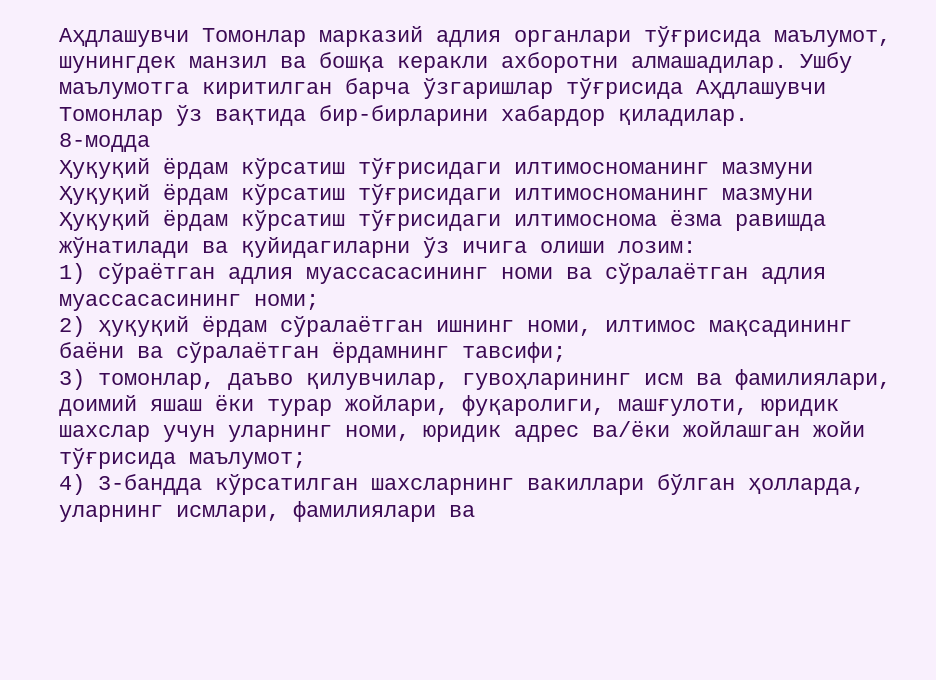Аҳдлашувчи Томонлар марказий адлия органлари тўғрисида маълумот, шунингдек манзил ва бошқа керакли ахборотни алмашадилар. Ушбу маълумотга киритилган барча ўзгаришлар тўғрисида Аҳдлашувчи Томонлар ўз вақтида бир-бирларини хабардор қиладилар.
8-модда
Ҳуқуқий ёрдам кўрсатиш тўғрисидаги илтимосноманинг мазмуни
Ҳуқуқий ёрдам кўрсатиш тўғрисидаги илтимосноманинг мазмуни
Ҳуқуқий ёрдам кўрсатиш тўғрисидаги илтимоснома ёзма равишда жўнатилади ва қуйидагиларни ўз ичига олиши лозим:
1) сўраётган адлия муассасасининг номи ва сўралаётган адлия муассасасининг номи;
2) ҳуқуқий ёрдам сўралаётган ишнинг номи, илтимос мақсадининг баёни ва сўралаётган ёрдамнинг тавсифи;
3) томонлар, даъво қилувчилар, гувоҳларининг исм ва фамилиялари, доимий яшаш ёки турар жойлари, фуқаролиги, машғулоти, юридик шахслар учун уларнинг номи, юридик адрес ва/ёки жойлашган жойи тўғрисида маълумот;
4) 3-бандда кўрсатилган шахсларнинг вакиллари бўлган ҳолларда, уларнинг исмлари, фамилиялари ва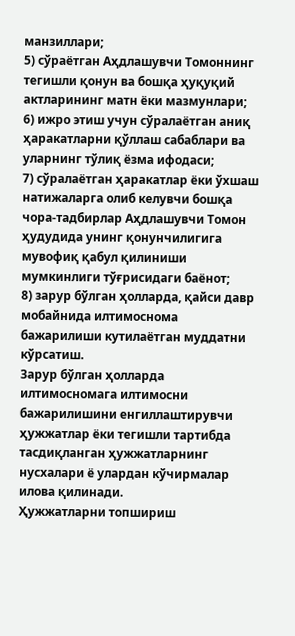манзиллари;
5) сўраётган Аҳдлашувчи Томоннинг тегишли қонун ва бошқа ҳуқуқий актларининг матн ёки мазмунлари;
6) ижро этиш учун сўралаётган аниқ ҳаракатларни қўллаш сабаблари ва уларнинг тўлиқ ёзма ифодаси;
7) сўралаётган ҳаракатлар ёки ўхшаш натижаларга олиб келувчи бошқа чора-тадбирлар Аҳдлашувчи Томон ҳудудида унинг қонунчилигига мувофиқ қабул қилиниши мумкинлиги тўғрисидаги баёнот;
8) зарур бўлган ҳолларда, қайси давр мобайнида илтимоснома бажарилиши кутилаётган муддатни кўрсатиш.
Зарур бўлган ҳолларда илтимосномага илтимосни бажарилишини енгиллаштирувчи ҳужжатлар ёки тегишли тартибда тасдиқланган ҳужжатларнинг нусхалари ё улардан кўчирмалар илова қилинади.
Ҳужжатларни топшириш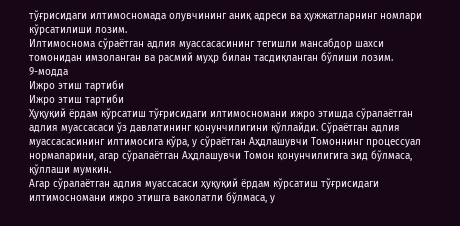тўғрисидаги илтимосномада олувчининг аниқ адреси ва ҳужжатларнинг номлари кўрсатилиши лозим.
Илтимоснома сўраётган адлия муассасасининг тегишли мансабдор шахси томонидан имзоланган ва расмий муҳр билан тасдиқланган бўлиши лозим.
9-модда
Ижро этиш тартиби
Ижро этиш тартиби
Ҳуқуқий ёрдам кўрсатиш тўғрисидаги илтимосномани ижро этишда сўралаётган адлия муассасаси ўз давлатининг қонунчилигини қўллайди. Сўраётган адлия муассасасининг илтимосига кўра, у сўраётган Аҳдлашувчи Томоннинг процессуал нормаларини, агар сўралаётган Аҳдлашувчи Томон қонунчилигига зид бўлмаса, қўллаши мумкин.
Агар сўралаётган адлия муассасаси ҳуқуқий ёрдам кўрсатиш тўғрисидаги илтимосномани ижро этишга ваколатли бўлмаса, у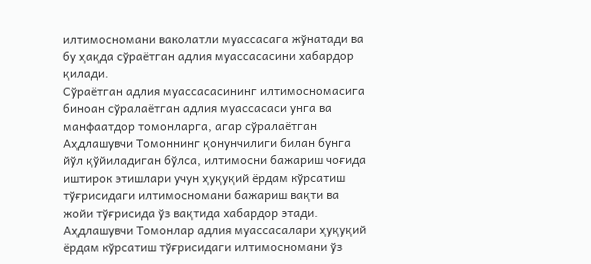илтимосномани ваколатли муассасага жўнатади ва бу ҳақда сўраётган адлия муассасасини хабардор қилади.
Сўраётган адлия муассасасининг илтимосномасига биноан сўралаётган адлия муассасаси унга ва манфаатдор томонларга, агар сўралаётган Аҳдлашувчи Томоннинг қонунчилиги билан бунга йўл қўйиладиган бўлса, илтимосни бажариш чоғида иштирок этишлари учун ҳуқуқий ёрдам кўрсатиш тўғрисидаги илтимосномани бажариш вақти ва жойи тўғрисида ўз вақтида хабардор этади.
Аҳдлашувчи Томонлар адлия муассасалари ҳуқуқий ёрдам кўрсатиш тўғрисидаги илтимосномани ўз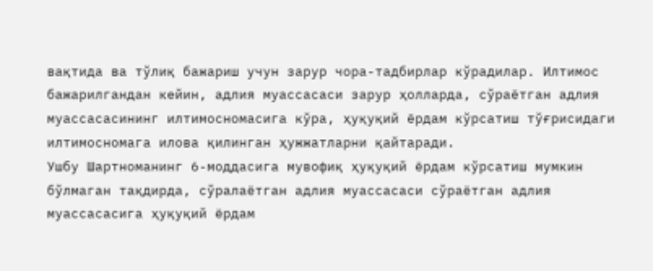вақтида ва тўлиқ бажариш учун зарур чора-тадбирлар кўрадилар. Илтимос бажарилгандан кейин, адлия муассасаси зарур ҳолларда, сўраётган адлия муассасасининг илтимосномасига кўра, ҳуқуқий ёрдам кўрсатиш тўғрисидаги илтимосномага илова қилинган ҳужжатларни қайтаради.
Ушбу Шартноманинг 6-моддасига мувофиқ ҳуқуқий ёрдам кўрсатиш мумкин бўлмаган тақдирда, сўралаётган адлия муассасаси сўраётган адлия муассасасига ҳуқуқий ёрдам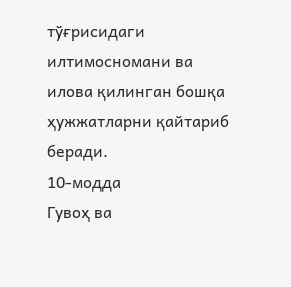тўғрисидаги илтимосномани ва илова қилинган бошқа ҳужжатларни қайтариб беради.
10-модда
Гувоҳ ва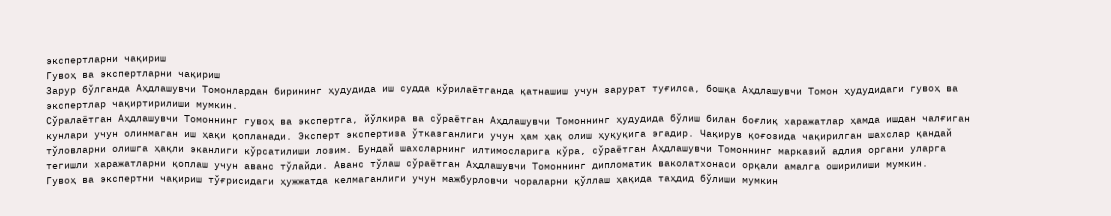экспертларни чақириш
Гувоҳ ва экспертларни чақириш
Заpур бўлганда Аҳдлашувчи Томонлардан бирининг ҳудудида иш судда кўрилаётганда қатнашиш учун зарурат туғилса, бошқа Аҳдлашувчи Томон ҳудудидаги гувоҳ ва экспертлар чақиртирилиши мумкин.
Сўралаётган Аҳдлашувчи Томоннинг гувоҳ ва экспертга, йўлкира ва сўраётган Аҳдлашувчи Томоннинг ҳудудида бўлиш билан боғлиқ харажатлар ҳамда ишдан чалғиган кунлари учун олинмаган иш ҳақи қопланади. Эксперт экспертиза ўтказганлиги учун ҳам ҳақ олиш ҳуқуқига эгадир. Чақирув қоғозида чақирилган шахслар қандай тўловларни олишга ҳақли эканлиги кўрсатилиши лозим. Бундай шахсларнинг илтимосларига кўра, сўраётган Аҳдлашувчи Томоннинг марказий адлия органи уларга тегишли харажатларни қоплаш учун аванс тўлайди. Аванс тўлаш сўраётган Аҳдлашувчи Томоннинг дипломатик ваколатхонаси орқали амалга оширилиши мумкин.
Гувоҳ ва экспертни чақириш тўғрисидаги ҳужжатда келмаганлиги учун мажбурловчи чораларни қўллаш ҳақида таҳдид бўлиши мумкин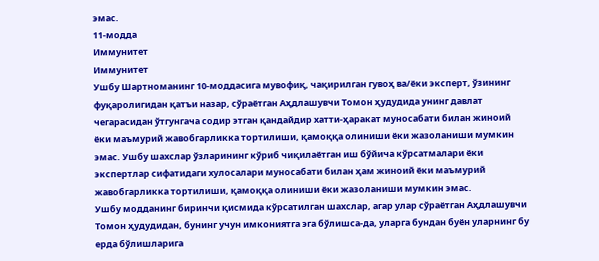эмас.
11-модда
Иммунитет
Иммунитет
Ушбу Шартноманинг 10-моддасига мувофиқ, чақирилган гувоҳ ва/ёки эксперт, ўзининг фуқаролигидан қатъи назар, сўраётган Аҳдлашувчи Томон ҳудудида унинг давлат чегарасидан ўтгунгача содир этган қандайдир хатти-ҳаракат муносабати билан жиноий ёки маъмурий жавобгарликка тортилиши, қамоққа олиниши ёки жазоланиши мумкин эмас. Ушбу шахслар ўзларининг кўриб чиқилаётган иш бўйича кўрсатмалаpи ёки экспертлар сифатидаги хулосалари муносабати билан ҳам жиноий ёки маъмурий жавобгарликка тортилиши, қамоққа олиниши ёки жазоланиши мумкин эмас.
Ушбу модданинг биринчи қисмида кўрсатилган шахслар, агар улар сўраётган Аҳдлашувчи Томон ҳудудидан, бунинг учун имкониятга эга бўлишса-да, уларга бундан буён уларнинг бу ерда бўлишларига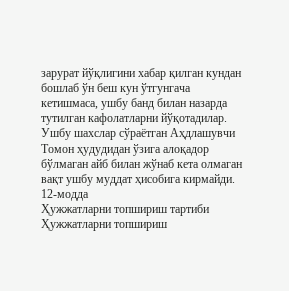зарурат йўқлигини хабар қилган кундан бошлаб ўн беш кун ўтгунгача кетишмаса, ушбу банд билан назарда тутилган кафолатларни йўқотадилар. Ушбу шахслар сўраётган Аҳдлашувчи Томон ҳудудидан ўзига алоқадор бўлмаган айб билан жўнаб кета олмаган вақт ушбу муддат ҳисобига кирмайди.
12-модда
Ҳужжатларни топшириш тартиби
Ҳужжатларни топшириш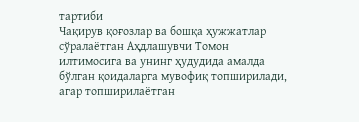тартиби
Чақирув қоғозлар ва бошқа ҳужжатлар сўралаётган Аҳдлашувчи Томон илтимосига ва унинг ҳудудида амалда бўлган қоидаларга мувофиқ топширилади, агар топширилаётган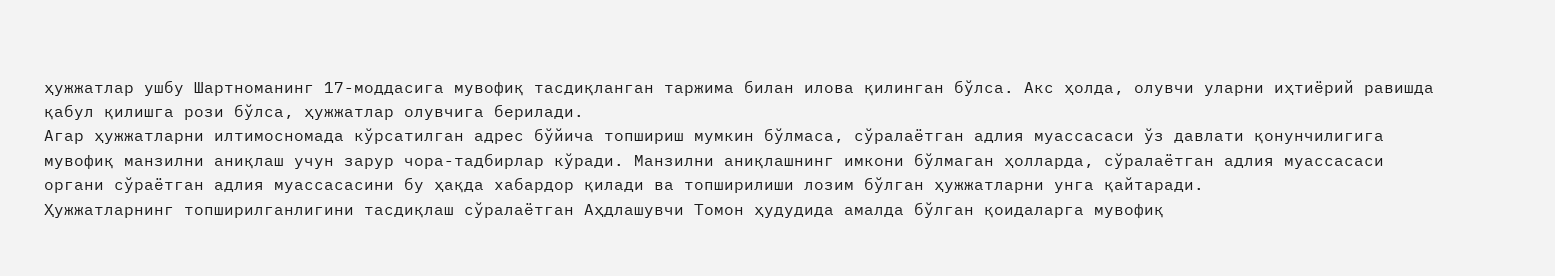ҳужжатлар ушбу Шартноманинг 17-моддасига мувофиқ тасдиқланган таржима билан илова қилинган бўлса. Акс ҳолда, олувчи уларни иҳтиёрий равишда қабул қилишга рози бўлса, ҳужжатлар олувчига берилади.
Агар ҳужжатларни илтимосномада кўрсатилган адрес бўйича топшириш мумкин бўлмаса, сўралаётган адлия муассасаси ўз давлати қонунчилигига мувофиқ манзилни аниқлаш учун зарур чора-тадбирлар кўради. Манзилни аниқлашнинг имкони бўлмаган ҳолларда, сўралаётган адлия муассасаси органи сўраётган адлия муассасасини бу ҳақда хабардор қилади ва топширилиши лозим бўлган ҳужжатларни унга қайтаради.
Ҳужжатларнинг топширилганлигини тасдиқлаш сўралаётган Аҳдлашувчи Томон ҳудудида амалда бўлган қоидаларга мувофиқ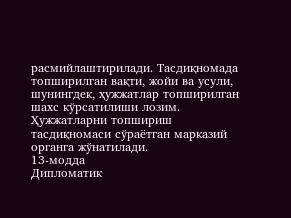расмийлаштирилади. Тасдиқномада топширилган вақти, жойи ва усули, шунингдек, ҳужжатлар топширилган шахс кўрсатилиши лозим. Ҳужжатларни топшириш тасдиқномаси сўраётган марказий органга жўнатилади.
13-модда
Дипломатик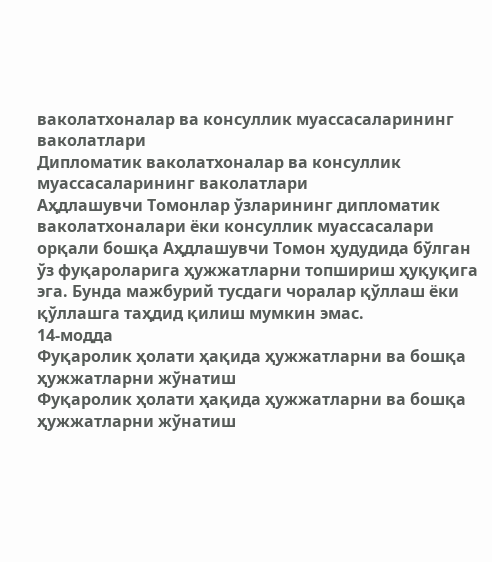ваколатхоналар ва консуллик муассасаларининг ваколатлари
Дипломатик ваколатхоналар ва консуллик муассасаларининг ваколатлари
Аҳдлашувчи Томонлар ўзларининг дипломатик ваколатхоналари ёки консуллик муассасалари орқали бошқа Аҳдлашувчи Томон ҳудудида бўлган ўз фуқароларига ҳужжатларни топшириш ҳуқуқига эга. Бунда мажбурий тусдаги чоралар қўллаш ёки қўллашга таҳдид қилиш мумкин эмас.
14-модда
Фуқаролик ҳолати ҳақида ҳужжатларни ва бошқа ҳужжатларни жўнатиш
Фуқаролик ҳолати ҳақида ҳужжатларни ва бошқа ҳужжатларни жўнатиш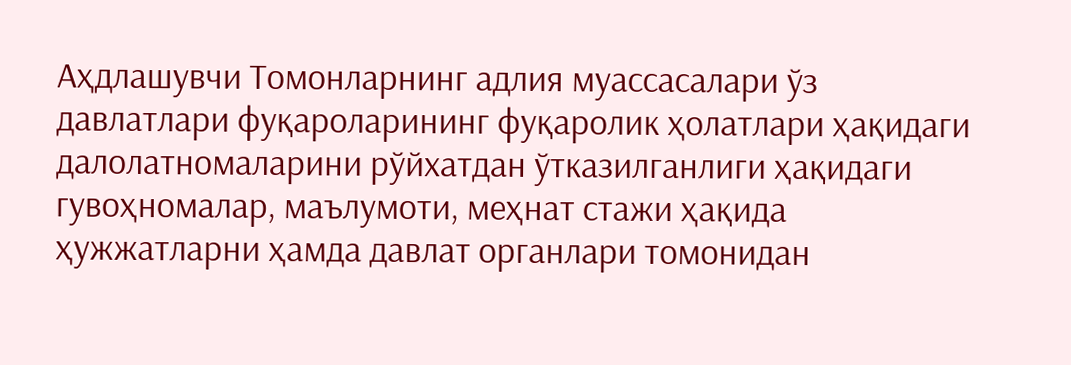Аҳдлашувчи Томонларнинг адлия муассасалари ўз давлатлари фуқароларининг фуқаролик ҳолатлари ҳақидаги далолатномаларини рўйхатдан ўтказилганлиги ҳақидаги гувоҳномалар, маълумоти, меҳнат стажи ҳақида ҳужжатларни ҳамда давлат органлари томонидан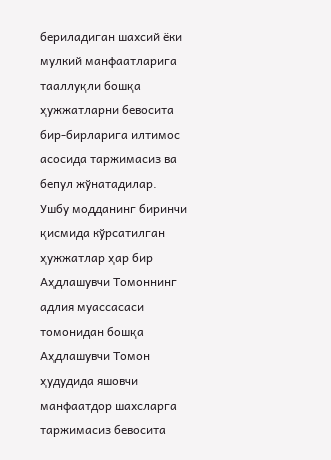бериладиган шахсий ёки мулкий манфаатларига тааллуқли бошқа ҳужжатларни бевосита бир-бирларига илтимос асосида таржимасиз ва бепул жўнатадилар.
Ушбу модданинг биринчи қисмида кўрсатилган ҳужжатлар ҳар бир Аҳдлашувчи Томоннинг адлия муассасаси томонидан бошқа Аҳдлашувчи Томон ҳудудида яшовчи манфаатдор шахсларга таржимасиз бевосита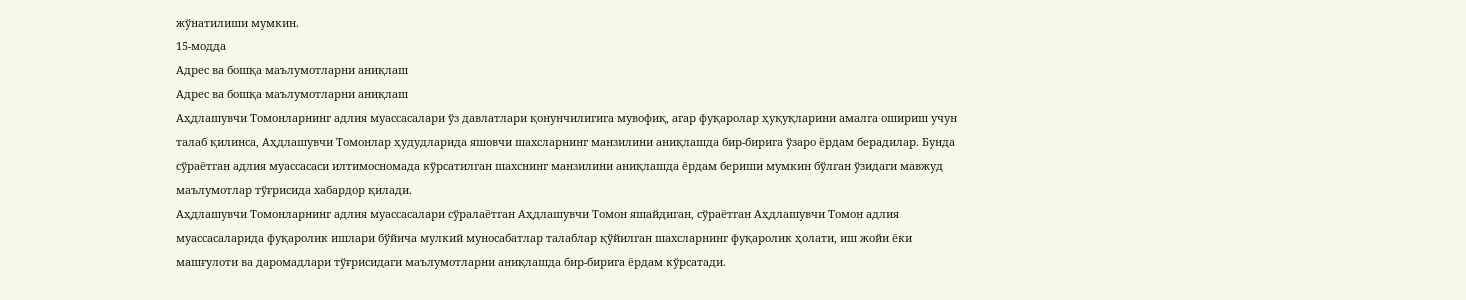жўнатилиши мумкин.
15-модда
Адрес ва бошқа маълумотларни аниқлаш
Адрес ва бошқа маълумотларни аниқлаш
Аҳдлашувчи Томонларнинг адлия муассасалари ўз давлатлари қонунчилигига мувофиқ, агар фуқаролар ҳуқуқларини амалга ошириш учун талаб қилинса, Аҳдлашувчи Томонлар ҳудудларида яшовчи шахсларнинг манзилини аниқлашда бир-бирига ўзаро ёрдам берадилар. Бунда сўраётган адлия муассасаси илтимосномада кўрсатилган шахснинг манзилини аниқлашда ёрдам бериши мумкин бўлган ўзидаги мавжуд маълумотлар тўғрисида хабардор қилади.
Аҳдлашувчи Томонларнинг адлия муассасалари сўралаётган Аҳдлашувчи Томон яшайдиган, сўраётган Аҳдлашувчи Томон адлия муассасаларида фуқаролик ишлари бўйича мулкий муносабатлар талаблар қўйилган шахсларнинг фуқаролик ҳолати, иш жойи ёки машғулоти ва даромадлари тўғрисидаги маълумотларни аниқлашда бир-бирига ёрдам кўрсатади.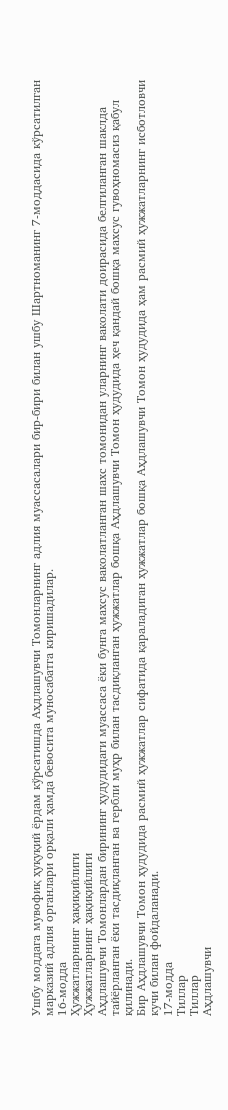Ушбу моддага мувофиқ ҳуқуқий ёрдам кўрсатишда Аҳдлашувчи Томонларнинг адлия муассасалари бир-бири билан ушбу Шартноманинг 7-моддасида кўрсатилган марказий адлия органлари орқали ҳамда бевосита муносабатга киришадилар.
16-модда
Ҳужжатларнинг ҳақиқийлиги
Ҳужжатларнинг ҳақиқийлиги
Аҳдлашувчи Томонлардан бирининг ҳудудидаги муассаса ёки бунга махсус ваколатланган шахс томонидан уларнинг ваколати доирасида белгиланган шаклда тайёрланган ёки тасдиқланган ва гербли муҳр билан тасдиқланган ҳужжатлар бошқа Аҳдлашувчи Томон ҳудудида ҳеч қандай бошқа махсус гувоҳномасиз қабул қилинади.
Бир Аҳдлашувчи Томон ҳудудида расмий ҳужжатлар сифатида қараладиган ҳужжатлар бошқа Аҳдлашувчи Томон ҳудудида ҳам расмий ҳужжатларнинг исботловчи кучи билан фойдаланади.
17-модда
Тиллар
Тиллар
Аҳдлашувчи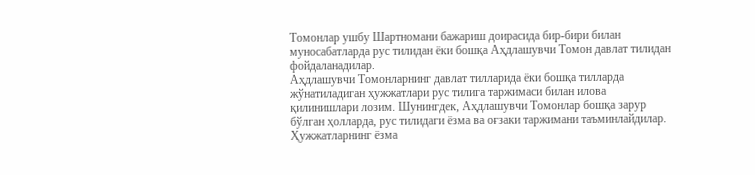Томонлар ушбу Шартномани бажариш доирасида бир-бири билан муносабатларда рус тилидан ёки бошқа Аҳдлашувчи Томон давлат тилидан фойдаланадилар.
Аҳдлашувчи Томонларнинг давлат тилларида ёки бошқа тилларда жўнатиладиган ҳужжатлари рус тилига таржимаси билан илова қилинишлари лозим. Шунингдек, Аҳдлашувчи Томонлар бошқа зарур бўлган ҳолларда, рус тилидаги ёзма ва оғзаки таржимани таъминлайдилар.
Ҳужжатларнинг ёзма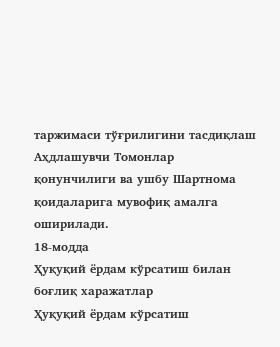таржимаси тўғрилигини тасдиқлаш Аҳдлашувчи Томонлар қонунчилиги ва ушбу Шартнома қоидаларига мувофиқ амалга оширилади.
18-модда
Ҳуқуқий ёрдам кўрсатиш билан боғлиқ харажатлар
Ҳуқуқий ёрдам кўрсатиш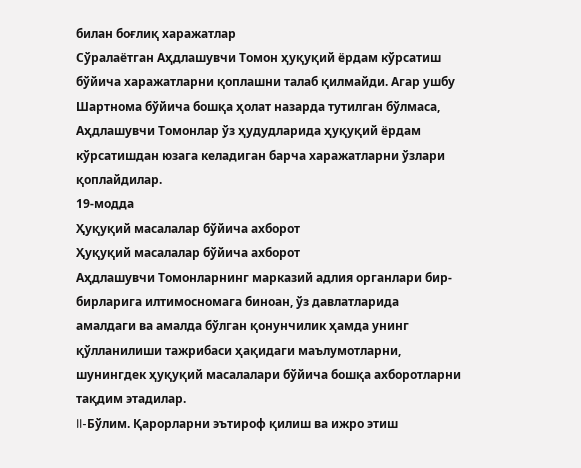билан боғлиқ харажатлар
Сўралаётган Аҳдлашувчи Томон ҳуқуқий ёрдам кўрсатиш бўйича харажатларни қоплашни талаб қилмайди. Агар ушбу Шартнома бўйича бошқа ҳолат назарда тутилган бўлмаса, Аҳдлашувчи Томонлар ўз ҳудудларида ҳуқуқий ёрдам кўрсатишдан юзага келадиган барча харажатларни ўзлари қоплайдилар.
19-модда
Ҳуқуқий масалалар бўйича ахборот
Ҳуқуқий масалалар бўйича ахборот
Аҳдлашувчи Томонларнинг марказий адлия органлари бир-бирларига илтимосномага биноан, ўз давлатларида амалдаги ва амалда бўлган қонунчилик ҳамда унинг қўлланилиши тажрибаси ҳақидаги маълумотларни, шунингдек ҳуқуқий масалалари бўйича бошқа ахборотларни тақдим этадилар.
II-Бўлим. Қарорларни эътироф қилиш ва ижро этиш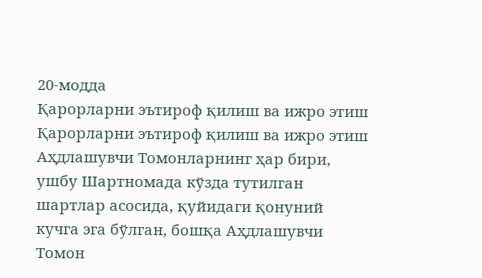20-модда
Қарорларни эътироф қилиш ва ижро этиш
Қарорларни эътироф қилиш ва ижро этиш
Аҳдлашувчи Томонларнинг ҳар бири, ушбу Шартномада кўзда тутилган шартлар асосида, қуйидаги қонуний кучга эга бўлган, бошқа Аҳдлашувчи Томон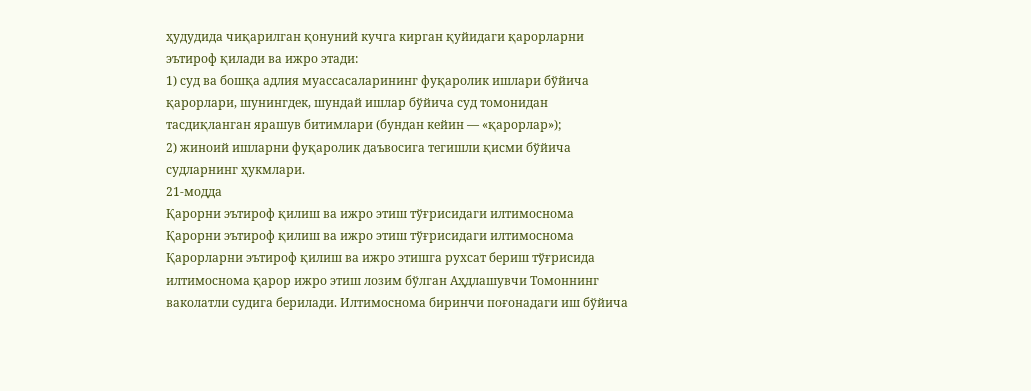ҳудудида чиқарилган қонуний кучга кирган қуйидаги қарорларни эътироф қилади ва ижро этади:
1) суд ва бошқа адлия муассасаларининг фуқаролик ишлари бўйича қарорлари, шунингдек, шундай ишлар бўйича суд томонидан тасдиқланган ярашув битимлари (бундан кейин — «қарорлар»);
2) жиноий ишларни фуқаролик даъвосига тегишли қисми бўйича судларнинг ҳукмлари.
21-модда
Қарорни эътироф қилиш ва ижро этиш тўғрисидаги илтимоснома
Қарорни эътироф қилиш ва ижро этиш тўғрисидаги илтимоснома
Қарорларни эътироф қилиш ва ижро этишга рухсат бериш тўғрисида илтимоснома қарор ижро этиш лозим бўлган Аҳдлашувчи Томоннинг ваколатли судига берилади. Илтимоснома биринчи поғонадаги иш бўйича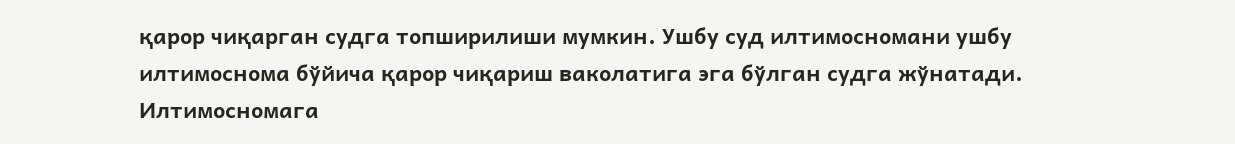қарор чиқарган судга топширилиши мумкин. Ушбу суд илтимосномани ушбу илтимоснома бўйича қарор чиқариш ваколатига эга бўлган судга жўнатади.
Илтимосномага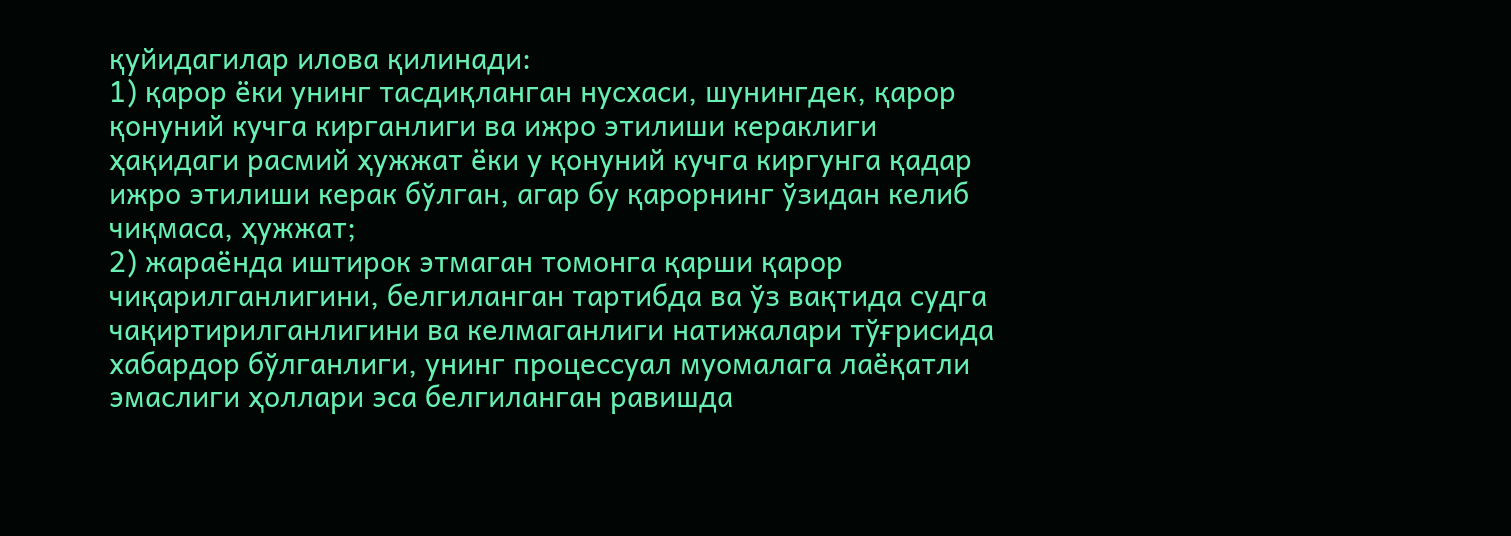қуйидагилар илова қилинади:
1) қарор ёки унинг тасдиқланган нусхаси, шунингдек, қарор қонуний кучга кирганлиги ва ижро этилиши кераклиги ҳақидаги расмий ҳужжат ёки у қонуний кучга киргунга қадар ижро этилиши керак бўлган, агар бу қарорнинг ўзидан келиб чиқмаса, ҳужжат;
2) жараёнда иштирок этмаган томонга қаpши қарор чиқарилганлигини, белгиланган тартибда ва ўз вақтида судга чақиртирилганлигини ва келмаганлиги натижалари тўғрисида хабардор бўлганлиги, унинг процессуал муомалага лаёқатли эмаслиги ҳоллари эса белгиланган равишда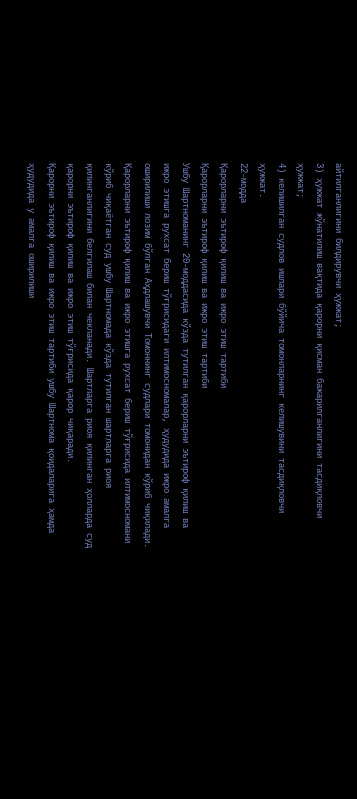айтилганлигини билдирувчи ҳужжат;
3) ҳужжат жўнатилиш вақтида қарорни қисман бажарилганлигини тасдиқловчи ҳужжат;
4) келишилган судлов ишлари бўйича томонларнинг келишувини тасдиқловчи ҳужжат.
22-модда
Қарорларни эътироф қилиш ва ижро этиш тартиби
Қарорларни эътироф қилиш ва ижро этиш тартиби
Ушбу Шартноманинг 20-моддасида кўзда тутилган қарорларни эътироф қилиш ва ижро этишга рухсат бериш тўғрисидаги илтимосномалар, ҳудудида ижро амалга оширилиши лозим бўлган Аҳдлашувчи Томоннинг судлари томонидан кўриб чиқилади.
Қарорларни эътироф қилиш ва ижро этишга рухсат бериш тўғрисида илтимосномани кўриб чиқаётган суд ушбу Шартномада кўзда тутилган шартларга риоя қилинганлигини белгилаш билан чекланади. Шартларга риоя қилинган ҳолларда суд қарорни эътироф қилиш ва ижро этиш тўғрисида қарор чиқаради.
Қарорни эътироф қилиш ва ижро этиш тартиби ушбу Шартнома қоидаларига ҳамда ҳудудида у амалга оширилиши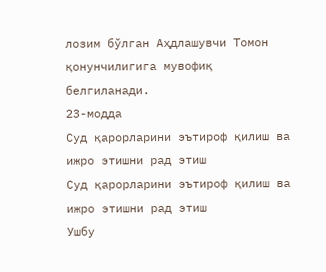лозим бўлган Аҳдлашувчи Томон қонунчилигига мувофиқ белгиланади.
23-модда
Суд қарорларини эътироф қилиш ва ижро этишни рад этиш
Суд қарорларини эътироф қилиш ва ижро этишни рад этиш
Ушбу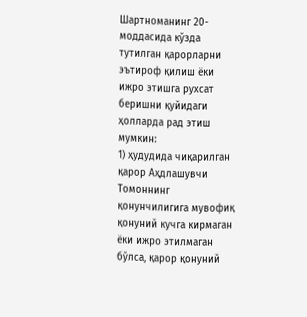Шартноманинг 20-моддасида кўзда тутилган қарорларни эътироф қилиш ёки ижро этишга рухсат беришни қуйидаги ҳолларда рад этиш мумкин:
1) ҳудудида чиқарилган қарор Аҳдлашувчи Томоннинг қонунчилигига мувофиқ қонуний кучга кирмаган ёки ижро этилмаган бўлса, қарор қонуний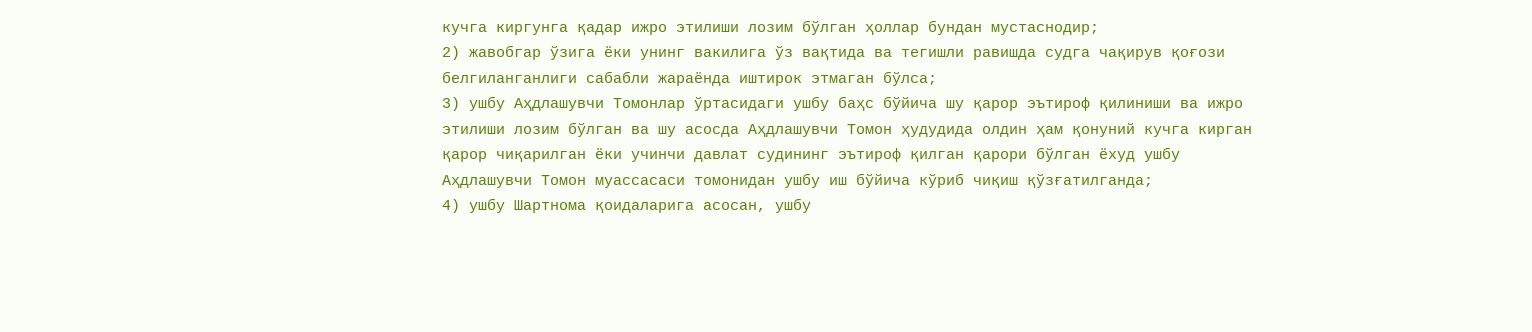кучга киргунга қадар ижро этилиши лозим бўлган ҳоллар бундан мустаснодир;
2) жавобгар ўзига ёки унинг вакилига ўз вақтида ва тегишли равишда судга чақирув қоғози белгиланганлиги сабабли жараёнда иштирок этмаган бўлса;
3) ушбу Аҳдлашувчи Томонлар ўртасидаги ушбу баҳс бўйича шу қарор эътироф қилиниши ва ижро этилиши лозим бўлган ва шу асосда Аҳдлашувчи Томон ҳудудида олдин ҳам қонуний кучга кирган қарор чиқарилган ёки учинчи давлат судининг эътироф қилган қарори бўлган ёхуд ушбу Аҳдлашувчи Томон муассасаси томонидан ушбу иш бўйича кўриб чиқиш қўзғатилганда;
4) ушбу Шартнома қоидаларига асосан, ушбу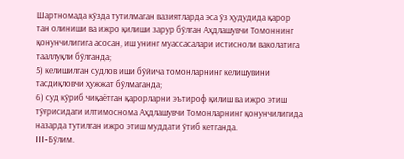Шартномада кўзда тутилмаган вазиятларда эса ўз ҳудудида қарор тан олиниши ва ижро қилиши зарур бўлган Аҳдлашувчи Томоннинг қонунчилигига асосан, иш унинг муассасалари истисноли ваколатига тааллуқли бўлганда;
5) келишилган судлов иши бўйича томонларнинг келишувини тасдиқловчи ҳужжат бўлмаганда;
6) суд кўриб чиқаётган қарорлаpни эътироф қилиш ва ижро этиш тўғрисидаги илтимоснома Аҳдлашувчи Томонларнинг қонунчилигида назарда тутилган ижро этиш муддати ўтиб кетганда.
III-Бўлим.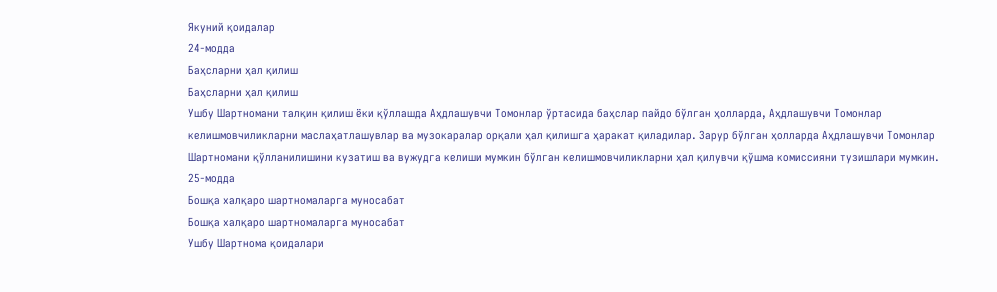Якуний қоидалар
24-модда
Баҳсларни ҳал қилиш
Баҳсларни ҳал қилиш
Ушбу Шартномани талқин қилиш ёки қўллашда Аҳдлашувчи Томонлар ўртасида баҳслар пайдо бўлган ҳолларда, Аҳдлашувчи Томонлар келишмовчиликларни маслаҳатлашувлар ва музокаралар орқали ҳал қилишга ҳаракат қиладилар. Зарур бўлган ҳолларда Аҳдлашувчи Томонлар Шартномани қўлланилишини кузатиш ва вужудга келиши мумкин бўлган келишмовчиликларни ҳал қилувчи қўшма комиссияни тузишлари мумкин.
25-модда
Бошқа халқаро шартномаларга муносабат
Бошқа халқаро шартномаларга муносабат
Ушбу Шартнома қоидалари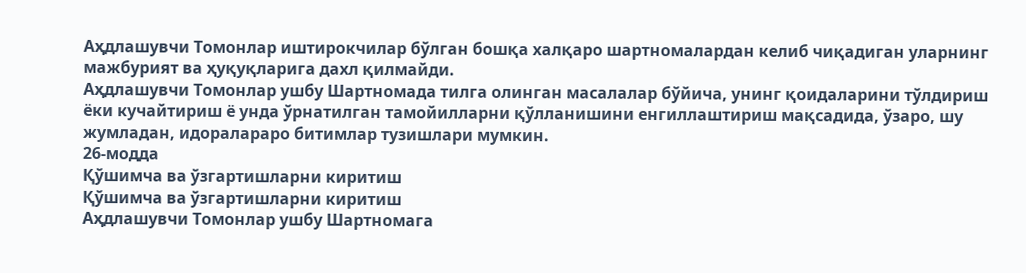Аҳдлашувчи Томонлар иштирокчилар бўлган бошқа халқаро шартномалардан келиб чиқадиган уларнинг мажбурият ва ҳуқуқларига дахл қилмайди.
Аҳдлашувчи Томонлар ушбу Шартномада тилга олинган масалалар бўйича, унинг қоидаларини тўлдириш ёки кучайтириш ё унда ўрнатилган тамойилларни қўлланишини енгиллаштириш мақсадида, ўзаро, шу жумладан, идоралараро битимлар тузишлари мумкин.
26-модда
Қўшимча ва ўзгартишларни киритиш
Қўшимча ва ўзгартишларни киритиш
Аҳдлашувчи Томонлар ушбу Шартномага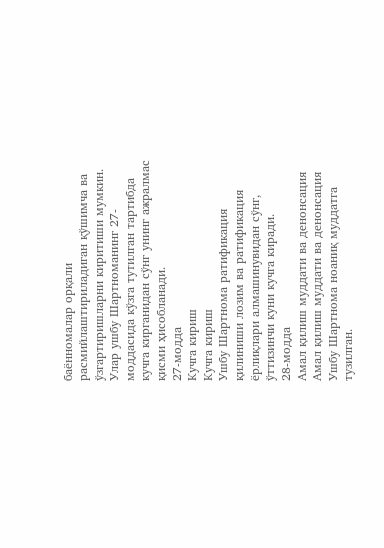баённомалар орқали расмийлаштириладиган қўшимча ва ўзгартиришларни киритиши мумкин. Улар ушбу Шартноманинг 27-моддасида кўзга тутилган тартибда кучга кирганидан сўнг унинг ажралмас қисми ҳисобланади.
27-модда
Кучга кириш
Кучга кириш
Ушбу Шартнома ратификация қилиниши лозим ва ратификация ёрлиқлари алмашинувидан сўнг, ўттизинчи куни кучга киради.
28-модда
Амал қилиш муддати ва денонсация
Амал қилиш муддати ва денонсация
Ушбу Шартнома ноаниқ муддатга тузилган.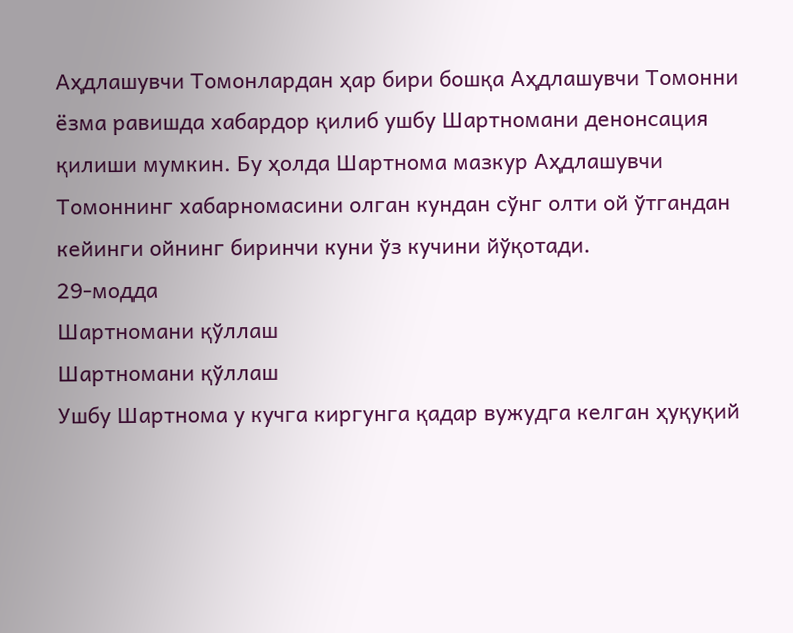Аҳдлашувчи Томонлардан ҳар бири бошқа Аҳдлашувчи Томонни ёзма равишда хабардор қилиб ушбу Шартномани денонсация қилиши мумкин. Бу ҳолда Шартнома мазкур Аҳдлашувчи Томоннинг хабарномасини олган кундан сўнг олти ой ўтгандан кейинги ойнинг биринчи куни ўз кучини йўқотади.
29-модда
Шартномани қўллаш
Шартномани қўллаш
Ушбу Шартнома у кучга киргунга қадар вужудга келган ҳуқуқий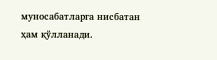муносабатларга нисбатан ҳам қўлланади.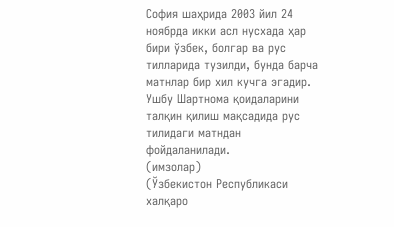София шаҳрида 2003 йил 24 ноябрда икки асл нусхада ҳар бири ўзбек, болгар ва рус тилларида тузилди, бунда барча матнлар бир хил кучга эгадир.
Ушбу Шартнома қоидаларини талқин қилиш мақсадида рус тилидаги матндан фойдаланилади.
(имзолар)
(Ўзбекистон Республикаси халқаро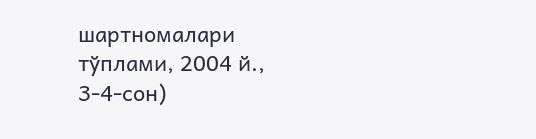шартномалари тўплами, 2004 й., 3-4-сон)